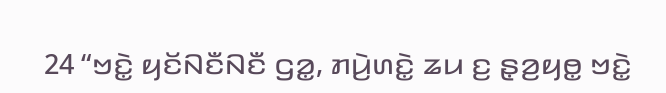24 “ꤠꤢꤧ꤭ ꤟꤢꤩꤡꤢꤪꤡꤢꤪ ꤞꤤ꤭, ꤊꤣꤧ꤬ꤛꤢꤧ꤭ ꤘꤣ ꤢ꤬ ꤔ꤫ꤤ꤬ꤟꤥ꤭ ꤠꤢꤧ꤭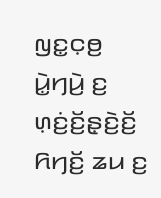ꤜꤢ꤭ꤍ꤫ꤥ꤬ ꤣꤧ꤭ꤚꤣꤧ꤬ ꤢ꤬ ꤛ꤫ꤢꤦ꤬ꤢꤩ꤬ꤔ꤫ꤢꤧ꤬ꤢꤩ꤬ ꤖꤚꤢꤩ꤬ ꤘꤣ ꤢ꤬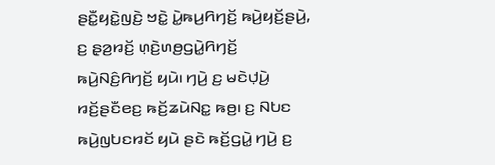ꤔꤢꤪ꤭ꤟꤢꤧ꤭ꤜꤢꤧ꤬ ꤠꤢꤧ꤭ ꤣꤧ꤭ꤒꤣ꤬ꤖꤚꤢꤩ꤬ ꤒꤣꤧ꤬ꤟꤢꤩ꤬ꤔꤣꤧ꤬, ꤢ꤬ ꤔ꤫ꤤ꤬ꤙꤢꤩ꤬ ꤛ꤫ꤢꤧ꤬ꤛꤥ꤬ꤞꤣꤧ꤭ꤖꤚꤢꤩ꤬ ꤒꤣꤧ꤬ꤡꤢꤨ꤬ꤖꤚꤢꤩ꤬ ꤟꤣꤧ꤯ ꤚꤣꤧ꤬ ꤢ꤬ ꤗꤢꤧꤓ꤫ꤣꤧ꤬ ꤙꤢꤩ꤬ꤔꤢꤪꤕꤢ꤬ ꤒꤢꤩ꤬ꤘꤣꤧꤡꤢ꤭ ꤒꤥ꤬꤯ ꤢ꤬ ꤡꤝꤢ ꤒꤣꤧ꤬ꤜꤝꤢꤙꤢꤩ ꤟꤣꤧ ꤔꤢꤧ ꤒꤢꤩ꤬ꤞꤣꤧ꤭ ꤚꤣꤧ꤬ ꤢ꤬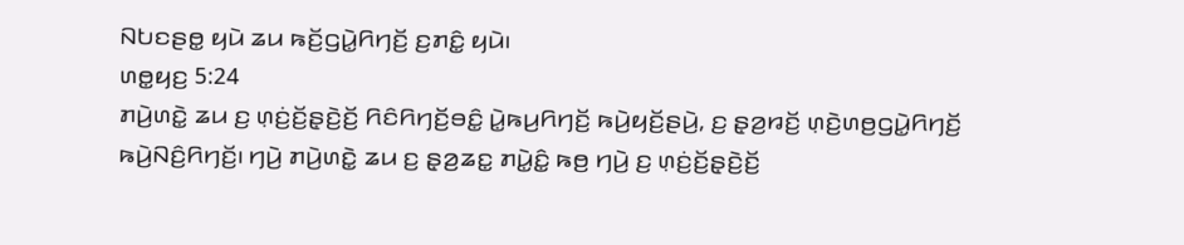ꤡꤝꤢꤔꤥ꤭ ꤟꤣꤧ ꤘꤣ ꤒꤢꤩ꤬ꤞꤣꤧ꤭ꤖꤚꤢꤩ꤬ ꤢ꤬ꤊꤢꤨ꤭ ꤟꤣꤧ꤯
ꤛꤥ꤭ꤟꤢ꤬ 5:24
ꤊꤣꤧ꤬ꤛꤢꤧ꤭ ꤘꤣ ꤢ꤬ ꤛ꤫ꤢꤦ꤬ꤢꤩ꤬ꤔ꤫ꤢꤧ꤬ꤢꤩ꤬ ꤖꤢꤨꤖꤚꤢꤩ꤬ꤋꤢꤨ꤭ ꤣꤧ꤭ꤒꤣ꤬ꤖꤚꤢꤩ꤬ ꤒꤣꤧ꤬ꤟꤢꤩ꤬ꤔꤣꤧ꤬, ꤢ꤬ ꤔ꤫ꤤ꤬ꤙꤢꤩ꤬ ꤛ꤫ꤢꤧ꤬ꤛꤥ꤬ꤞꤣꤧ꤭ꤖꤚꤢꤩ꤬ ꤒꤣꤧ꤬ꤡꤢꤨ꤬ꤖꤚꤢꤩ꤬꤯ ꤚꤣꤧ꤬ ꤊꤣꤧ꤬ꤛꤢꤧ꤭ ꤘꤣ ꤢ꤬ ꤔ꤫ꤤ꤬ꤘꤢ꤭ ꤊꤣꤧ꤭ꤢꤨ꤭ ꤒꤥ꤬ ꤚꤣꤧ꤬ ꤢ꤬ ꤛ꤫ꤢꤦ꤬ꤢꤩ꤬ꤔ꤫ꤢꤧ꤬ꤢꤩ꤬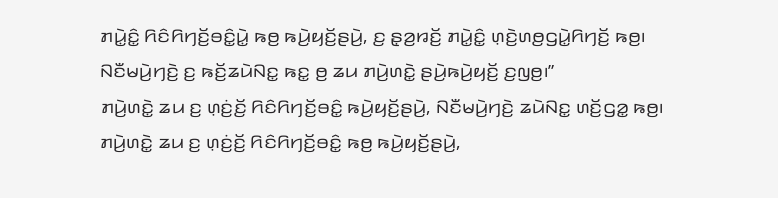ꤊꤣꤧ꤭ꤢꤨ꤭ ꤖꤢꤨꤖꤚꤢꤩ꤬ꤋꤢꤨ꤭ꤣꤧ꤭ ꤒꤥ꤬ ꤒꤣꤧ꤬ꤟꤢꤩ꤬ꤔꤣꤧ꤬, ꤢ꤬ ꤔ꤫ꤤ꤬ꤙꤢꤩ꤬ ꤊꤣꤧ꤭ꤢꤨ꤭ ꤛ꤫ꤢꤧ꤬ꤛꤥ꤬ꤞꤣꤧ꤭ꤖꤚꤢꤩ꤬ ꤒꤥ꤬꤯ ꤡꤢꤪꤗꤣꤧ꤬ꤚꤢꤧ꤬ ꤢ꤬ ꤒꤢꤩ꤬ꤘꤣꤧꤡꤢ꤭ ꤒꤢ꤭ ꤥ꤬ ꤘꤣ ꤊꤣꤧ꤬ꤛꤢꤧ꤭ ꤔꤣꤧ꤬ꤒꤣꤧ꤬ꤟꤢꤩ꤬ ꤢ꤬ꤜꤥ꤬꤯”
ꤊꤣꤧ꤬ꤛꤢꤧ꤭ ꤘꤣ ꤢ꤬ ꤛ꤫ꤢꤦ꤬ꤢꤩ꤬ ꤖꤢꤨꤖꤚꤢꤩ꤬ꤋꤢꤨ꤭ ꤒꤣꤧ꤬ꤟꤢꤩ꤬ꤔꤣꤧ꤬, ꤡꤢꤪꤗꤣꤧ꤬ꤚꤢꤧ꤬ ꤘꤣꤧꤡꤢ꤭ ꤛꤢꤩ꤬ꤞꤤ꤭ ꤒꤥ꤬꤯ ꤊꤣꤧ꤬ꤛꤢꤧ꤭ ꤘꤣ ꤢ꤬ ꤛ꤫ꤢꤦ꤬ꤢꤩ꤬ ꤖꤢꤨꤖꤚꤢꤩ꤬ꤋꤢꤨ꤭ ꤒꤥ꤬ ꤒꤣꤧ꤬ꤟꤢꤩ꤬ꤔꤣꤧ꤬,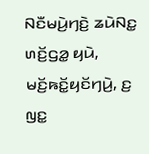ꤡꤢꤪꤗꤣꤧ꤬ꤚꤢꤧ꤬ ꤘꤣꤧꤡꤢ꤭ ꤛꤢꤩ꤬ꤞꤤ꤭ ꤟꤣꤧ, ꤗꤢꤩ꤬ꤒꤢꤩ꤭ꤟꤢꤩꤚꤣꤧ꤬, ꤢ꤬ ꤜꤢ꤭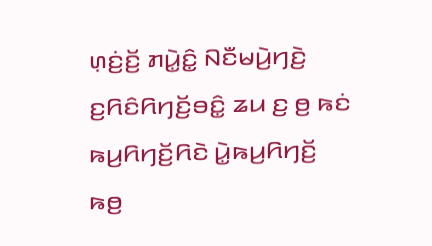ꤛ꤫ꤢꤦ꤬ꤢꤩ꤬ ꤊꤣꤧ꤭ꤢꤨ꤭ ꤡꤢꤪꤗꤣꤧ꤬ꤚꤢꤧ꤬ ꤢ꤬ꤖꤢꤨꤖꤚꤢꤩ꤬ꤋꤢꤨ꤭ ꤘꤣ ꤢ꤬ ꤥ꤬ ꤒꤢꤦ ꤒꤣ꤬ꤖꤚꤢꤩ꤬ꤖꤢꤧ ꤣꤧ꤭ꤒꤣ꤬ꤖꤚꤢꤩ꤬ ꤒꤥ꤬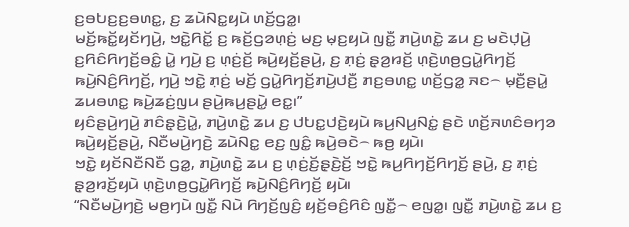ꤢ꤬ꤋꤝꤢ꤬ꤢ꤬ꤋꤛꤢ꤭, ꤢ꤬ ꤘꤣꤧꤡꤢ꤭ꤟꤣꤧ ꤛꤢꤩ꤬ꤞꤤ꤭꤯
ꤗꤢꤩ꤬ꤒꤢꤩ꤭ꤟꤢꤩꤚꤣꤧ꤬, ꤠꤢꤧ꤭ꤖꤢꤩ꤭ ꤢ꤬ ꤒꤢꤩ꤬ꤞꤤꤛ꤫ꤢꤦ꤬ ꤗꤢ꤬ ꤗ꤫ꤢ꤬ꤟꤣꤧ ꤜꤢꤪ꤭ ꤊꤣꤧ꤬ꤛꤢꤧ꤭ ꤘꤣ ꤢ꤬ ꤗꤢꤧꤓ꤫ꤣꤧ꤬ ꤢ꤬ꤖꤢꤨꤖꤚꤢꤩ꤬ꤋꤢꤨ꤭ ꤣꤧ꤭ ꤚꤣꤧ꤬ ꤢ꤬ ꤛ꤫ꤢꤦ꤬ꤢꤩ꤬ ꤒꤣꤧ꤬ꤟꤢꤩ꤬ꤔꤣꤧ꤬, ꤢ꤬ ꤊ꤫ꤢꤦ꤬ ꤔ꤫ꤤ꤬ꤙꤢꤩ꤬ ꤛ꤫ꤢꤧ꤬ꤛꤥ꤬ꤞꤣꤧ꤭ꤖꤚꤢꤩ꤬ ꤒꤣꤧ꤬ꤡꤢꤨ꤬ꤖꤚꤢꤩ꤬, ꤚꤣꤧ꤬ ꤠꤢꤧ꤭ ꤊ꤫ꤢꤦ꤬ ꤗꤢꤩ꤬ ꤞꤣꤧ꤭ꤖꤚꤢꤩ꤬ꤊꤣꤧ꤬ꤓꤢꤪ꤬ ꤊꤢ꤬ꤋꤛꤢ꤭ ꤛꤢꤩ꤬ꤞꤤ꤭ ꤏꤢ꤮ ꤗ꤫ꤢꤪ꤬ꤔꤣꤧ꤭ ꤘꤣꤋꤛꤢ꤭ ꤒꤣꤧ꤬ꤘꤢꤦ꤬ꤜꤣ ꤔꤣꤧ꤬ꤒꤣ꤬ꤔꤣꤧ꤭ ꤕꤢ꤭꤯”
ꤟꤢꤨꤔꤣꤧ꤬ꤚꤣꤧ꤬ ꤊꤢꤨꤔ꤫ꤢꤧ꤬ꤣꤧ꤭, ꤊꤣꤧ꤬ꤛꤢꤧ꤭ ꤘꤣ ꤢ꤬ ꤓꤝꤢ꤭ꤓꤢꤧ꤬ꤟꤣꤧ ꤒꤣ꤬ꤡꤣ꤬ꤡꤢꤦ꤭ ꤔꤢꤧ ꤛꤢꤩ꤬ꤏꤛꤢꤨꤋꤚꤤ ꤒꤣꤧ꤬ꤟꤢꤩ꤬ꤔꤣꤧ꤬, ꤡꤢꤪꤗꤣꤧ꤬ꤚꤢꤧ꤬ ꤘꤣꤧꤡꤢ꤭ ꤕꤢ꤬ ꤜꤢꤨ꤭ ꤒꤣꤧ꤬ꤋꤢꤧ꤮ ꤒꤥ꤬ ꤟꤣꤧ꤯
ꤠꤢꤧ꤭ ꤟꤢꤩꤡꤢꤪꤡꤢꤪ ꤞꤤ꤭, ꤊꤣꤧ꤬ꤛꤢꤧ꤭ ꤘꤣ ꤢ꤬ ꤛ꤫ꤢꤦ꤬ꤢꤩ꤬ꤔ꤫ꤢꤧ꤬ꤢꤩ꤬ ꤠꤢꤧ꤭ ꤒꤣ꤬ꤖꤚꤢꤩ꤬ꤖꤚꤢꤩ꤬ ꤔꤣꤧ꤬, ꤢ꤬ ꤊ꤫ꤢꤦ꤬ ꤔ꤫ꤤ꤬ꤙꤢꤩ꤬ꤟꤣꤧ ꤛ꤫ꤢꤧ꤬ꤛꤥ꤬ꤞꤣꤧ꤭ꤖꤚꤢꤩ꤬ ꤒꤣꤧ꤬ꤡꤢꤨ꤬ꤖꤚꤢꤩ꤬ ꤟꤣꤧ꤯
“ꤡꤢꤪꤗꤣꤧ꤬ꤚꤢꤧ꤬ ꤗꤥ꤬ꤚꤣꤧ ꤜꤢꤪ꤭ ꤡꤣꤧ ꤖꤚꤢꤩ꤬ꤜꤢꤨ꤬ ꤟꤢꤩ꤬ꤋꤢꤨ꤬ꤖꤢꤨ ꤜꤢꤪ꤭꤮ ꤕꤜꤤ꤭꤯ ꤜꤢꤪ꤭ ꤊꤣꤧ꤬ꤛꤢꤧ꤭ ꤘꤣ ꤢ꤬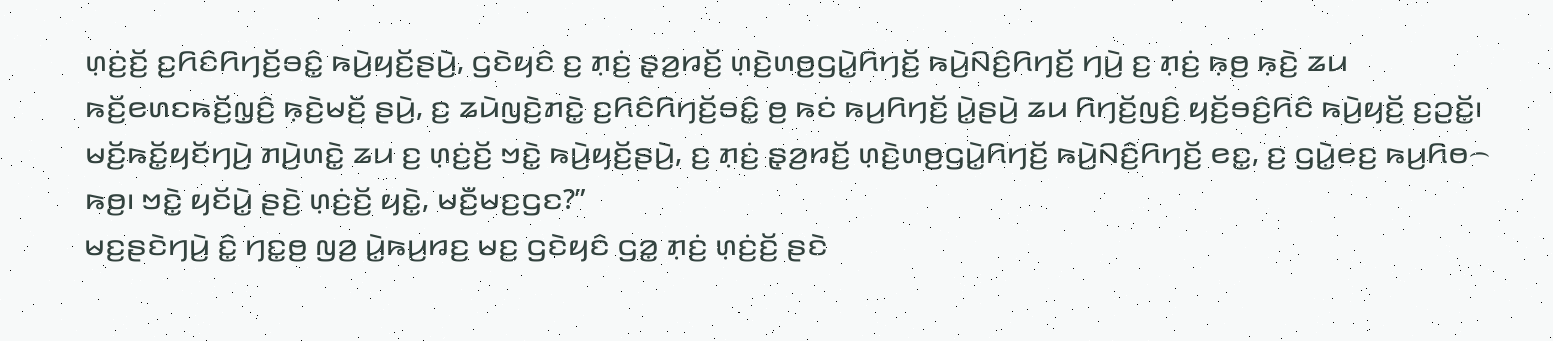ꤛ꤫ꤢꤦ꤬ꤢꤩ꤬ ꤢ꤬ꤖꤢꤨꤖꤚꤢꤩ꤬ꤋꤢꤨ꤭ ꤒꤣꤧ꤬ꤟꤢꤩ꤬ꤔꤣꤧ꤬, ꤞꤢꤧꤟꤢꤨ ꤢ꤬ ꤊ꤫ꤢꤦ꤬ ꤔ꤫ꤤ꤬ꤙꤢꤩ꤬ ꤛ꤫ꤢꤧ꤬ꤛꤥ꤬ꤞꤣꤧ꤭ꤖꤚꤢꤩ꤬ ꤒꤣꤧ꤬ꤡꤢꤨ꤬ꤖꤚꤢꤩ꤬ ꤚꤣꤧ꤬ ꤢ꤬ ꤊ꤫ꤢꤦ꤬ ꤒ꤫ꤥ꤬ ꤒ꤫ꤢꤧ꤬ ꤘꤣ ꤒꤢꤩ꤬ꤕꤛꤢꤒꤢꤩ꤬ꤜ꤫ꤢꤨ꤬ ꤒ꤫ꤢꤧ꤬ꤗꤢꤩ꤬ ꤔꤣꤧ꤬, ꤢ꤬ ꤘꤣꤧꤜꤢꤧ꤬ꤊꤢꤧ꤭ ꤢ꤬ꤖꤢꤨꤖꤚꤢꤩ꤬ꤋꤢꤨ꤭ ꤥ꤬ ꤒꤢꤦ ꤒꤣ꤬ꤖꤚꤢꤩ꤬ ꤣꤧ꤭ꤔꤣꤧ꤬ ꤘꤣ ꤖꤚꤢꤩ꤬ꤜꤢꤨ꤬ ꤟꤢꤩ꤬ꤋꤢꤨ꤬ꤖꤢꤨ ꤒꤣꤧ꤬ꤟꤢꤩ꤬ ꤢ꤬ꤑꤢꤩ꤭꤯
ꤗꤢꤩ꤬ꤒꤢꤩ꤭ꤟꤢꤩꤚꤣꤧ꤬ ꤊꤣꤧ꤬ꤛꤢꤧ꤭ ꤘꤣ ꤢ꤬ ꤛ꤫ꤢꤦ꤬ꤢꤩ꤬ ꤠꤢꤧ꤭ ꤒꤣꤧ꤬ꤟꤢꤩ꤬ꤔꤣꤧ꤬, ꤢ꤬ ꤊ꤫ꤢꤦ꤬ ꤔ꤫ꤤ꤬ꤙꤢꤩ꤬ ꤛ꤫ꤢꤧ꤬ꤛꤥ꤬ꤞꤣꤧ꤭ꤖꤚꤢꤩ꤬ ꤒꤣꤧ꤬ꤡꤢꤨ꤬ꤖꤚꤢꤩ꤬ ꤕꤢ꤭, ꤢ꤬ ꤞꤣꤧ꤭ꤕꤢ꤬ ꤒꤣ꤬ꤖꤥ꤮ ꤒꤥ꤬꤯ ꤠꤢꤧ꤭ ꤟꤢꤩꤣꤧ꤭ ꤔꤢꤧ꤬ ꤛ꤫ꤢꤦ꤬ꤢꤩ꤬ ꤟꤢꤧ꤭, ꤗꤢꤪ꤬ꤗꤢ꤬ꤞꤢ?”
ꤗꤢ꤬ꤔꤢꤧꤚꤣꤧ꤬ ꤢꤨ꤭ ꤚꤢ꤭ꤥ꤬ ꤜꤤ꤬ ꤣꤧ꤭ꤒꤣ꤬ꤙꤢ꤬ ꤗꤢ꤬ ꤞꤢꤧꤟꤢꤨ ꤞꤤ꤭ ꤊ꤫ꤢꤦ꤬ ꤛ꤫ꤢꤦ꤬ꤢꤩ꤬ ꤔꤢꤧ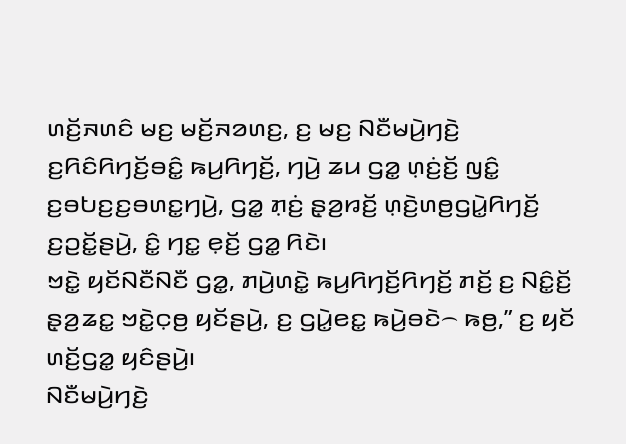ꤛꤢꤩ꤬ꤏꤛꤢꤨ ꤗꤢ꤬ ꤗꤢꤩ꤬ꤏꤤꤛꤢ꤬, ꤢ꤬ ꤗꤢ꤬ ꤡꤢꤪꤗꤣꤧ꤬ꤚꤢꤧ꤬ ꤢ꤬ꤖꤢꤨꤖꤚꤢꤩ꤬ꤋꤢꤨ꤭ ꤒꤣ꤬ꤖꤚꤢꤩ꤬, ꤚꤣꤧ꤬ ꤘꤣ ꤞꤤ꤭ ꤛ꤫ꤢꤦ꤬ꤢꤩ꤬ ꤜꤢꤨ꤭ ꤢ꤬ꤋꤝꤢ꤬ꤢ꤬ꤋꤛꤢ꤭ꤚꤣꤧ꤬, ꤞꤤ꤭ ꤊ꤫ꤢꤦ꤬ ꤔ꤫ꤤ꤬ꤙꤢꤩ꤬ ꤛ꤫ꤢꤧ꤬ꤛꤥ꤬ꤞꤣꤧ꤭ꤖꤚꤢꤩ꤬ ꤢ꤬ꤑꤢꤩ꤭ꤔꤣꤧ꤬, ꤢꤨ꤭ ꤚꤢ꤭ ꤕ꤫ꤢꤩ꤬ ꤞꤤ꤭ ꤖꤢꤧ꤯
ꤠꤢꤧ꤭ ꤟꤢꤩꤡꤢꤪꤡꤢꤪ ꤞꤤ꤭, ꤊꤣꤧ꤬ꤛꤢꤧ꤭ ꤒꤣ꤬ꤖꤚꤢꤩ꤬ꤖꤚꤢꤩ꤬ ꤊꤢꤩ꤬ ꤢ꤬ ꤡꤢꤨ꤭ꤢꤩ꤬ ꤔ꤫ꤤ꤬ꤘꤢ꤭ ꤠꤢꤧ꤭ꤍ꤫ꤥ꤬ ꤟꤢꤩꤔꤣꤧ꤬, ꤢ꤬ ꤞꤣꤧ꤭ꤕꤢ꤭ ꤒꤣꤧ꤬ꤋꤢꤧ꤮ ꤒꤥ꤬,” ꤢ꤬ ꤟꤢꤩ ꤛꤢꤩ꤬ꤞꤤ꤭ ꤟꤢꤨꤔꤣꤧ꤬꤯
ꤡꤢꤪꤗꤣꤧ꤬ꤚꤢꤧ꤬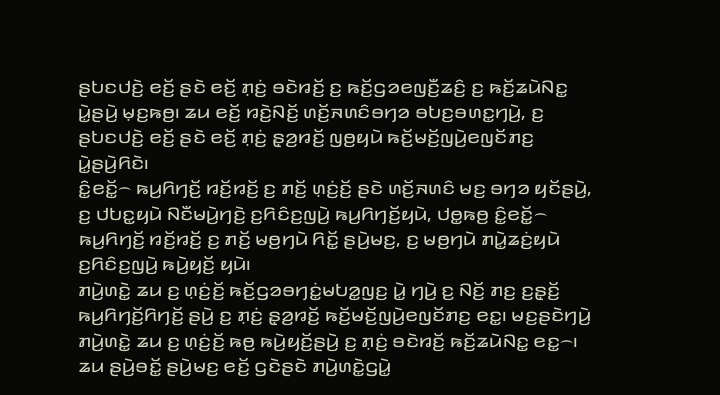ꤔꤝꤢꤓꤢꤧ꤬ ꤕꤢꤩ꤬ ꤔꤢꤧ ꤕꤢꤩ꤬ ꤊ꤫ꤢꤦ꤬ ꤋꤢꤧꤙꤢꤩ꤬ ꤢ꤬ ꤒꤢꤩ꤬ꤞꤤꤕꤜꤢꤪ꤬ꤘꤢꤨ꤬ ꤢ꤬ ꤒꤢꤩ꤬ꤘꤣꤧꤡꤢ꤭ ꤣꤧ꤭ꤔꤣꤧ꤬ ꤗ꤫ꤢ꤬ꤒꤥ꤬꤯ ꤘꤣ ꤕꤢꤩ꤬ ꤙꤢꤧ꤬ꤡꤢꤩ꤬ ꤛꤢꤩ꤬ꤏꤛꤢꤨꤋꤚꤤ ꤋꤝꤢ꤬ꤋꤛꤢ꤭ꤚꤣꤧ꤬, ꤢ꤬ ꤔꤝꤢꤓꤢꤧ꤬ ꤕꤢꤩ꤬ ꤔꤢꤧ ꤕꤢꤩ꤬ ꤊ꤫ꤢꤦ꤬ ꤔ꤫ꤤ꤬ꤙꤢꤩ꤬ ꤜꤥ꤬ꤟꤣꤧ ꤒꤢꤩ꤬ꤗꤢꤩ꤬ꤜꤣꤧ꤬ꤕꤜꤢꤩꤊꤢ꤬ ꤣꤧ꤭ꤔꤣꤧ꤬ꤖꤢꤧ꤯
ꤢꤨ꤭ꤕꤢꤩ꤭꤮ ꤒꤣ꤬ꤖꤚꤢꤩ꤬ ꤙꤢꤩ꤬ꤙꤢꤩ꤬ ꤢ꤬ ꤊꤢꤩ꤬ ꤛ꤫ꤢꤦ꤬ꤢꤩ꤬ ꤔꤢꤧ ꤛꤢꤩ꤬ꤏꤛꤢꤨ ꤗꤢ꤬ ꤋꤚꤤ ꤟꤢꤩꤔꤣꤧ꤬, ꤢ꤬ ꤓꤝꤢ꤭ꤟꤣꤧ ꤡꤢꤪꤗꤣꤧ꤬ꤚꤢꤧ꤬ ꤢ꤬ꤖꤢꤨꤢ꤬ꤜꤣꤧ꤬ ꤒꤣ꤬ꤖꤚꤢꤩ꤬ꤟꤣꤧ, ꤓꤥ꤭ꤒꤥ꤬ ꤢꤨ꤭ꤕꤢꤩ꤭꤮ ꤒꤣ꤬ꤖꤚꤢꤩ꤬ ꤙꤢꤩ꤬ꤙꤢꤩ꤬ ꤢ꤬ ꤊꤢꤩ꤬ ꤗꤥ꤬ꤚꤣꤧ ꤖꤢꤩ꤭ ꤔꤣꤧ꤬ꤗꤢ꤬, ꤢ꤬ ꤗꤥ꤬ꤚꤣꤧ ꤊꤣꤧ꤭ꤘꤢꤦ꤬ꤟꤣꤧ ꤢ꤬ꤖꤢꤨꤢ꤬ꤜꤣꤧ꤬ ꤒꤣꤧ꤬ꤟꤢꤩ꤬ ꤟꤣꤧ꤯
ꤊꤣꤧ꤬ꤛꤢꤧ꤭ ꤘꤣ ꤢ꤬ ꤛ꤫ꤢꤦ꤬ꤢꤩ꤬ ꤒꤢꤩ꤬ꤞꤤꤋꤚꤢꤦ꤭ꤗꤝꤤ꤭ꤜꤢ꤬ ꤣꤧ꤭ ꤚꤣꤧ꤬ ꤢ꤬ ꤡꤢꤩ꤬ ꤊꤢ꤬ ꤢ꤬ꤔ꤫ꤢꤩ꤬ ꤒꤣ꤬ꤖꤚꤢꤩ꤬ꤖꤚꤢꤩ꤬ ꤔꤣꤧ꤬ ꤢ꤬ ꤊ꤫ꤢꤦ꤬ ꤔ꤫ꤤ꤬ꤙꤢꤩ꤬ ꤒꤢꤩ꤬ꤗꤢꤩ꤬ꤜꤣꤧ꤬ꤕꤜꤢꤩꤊꤢ꤬ ꤕꤢ꤭꤯ ꤗꤢ꤬ꤔꤢꤧꤚꤣꤧ꤬ ꤊꤣꤧ꤬ꤛꤢꤧ꤭ ꤘꤣ ꤢ꤬ ꤛ꤫ꤢꤦ꤬ꤢꤩ꤬ ꤒꤥ꤬ ꤒꤣꤧ꤬ꤟꤢꤩ꤬ꤔꤣꤧ꤬ ꤢ꤬ ꤊ꤫ꤢꤦ꤬ ꤋꤢꤧꤙꤢꤩ꤬ ꤒꤢꤩ꤬ꤘꤣꤧꤡꤢ꤭ ꤕꤢ꤭꤮꤯
ꤘꤣ ꤔꤣꤧ꤬ꤋꤢꤩ꤭ ꤔꤣꤧ꤬ꤗꤢ꤬ ꤕꤢꤩ꤬ ꤞꤢꤧꤔꤢꤧ ꤊꤣꤧ꤬ꤛꤢꤧ꤭ꤞꤣꤧ꤭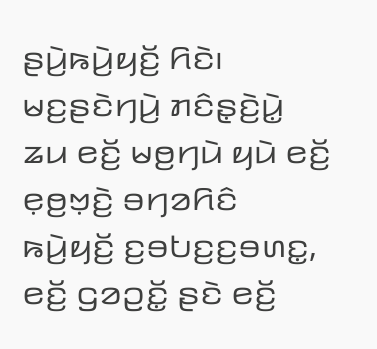ꤔꤣꤧ꤬ꤒꤣꤧ꤬ꤟꤢꤩ꤬ ꤖꤢꤧ꤯ ꤗꤢ꤬ꤔꤢꤧꤚꤣꤧ꤬ ꤊꤢꤨꤔ꤫ꤢꤧ꤬ꤣꤧ꤭ ꤘꤣ ꤕꤢꤩ꤬ ꤗꤥ꤬ꤚꤣꤧ ꤟꤣꤧ ꤕꤢꤩ꤬ ꤕ꤫ꤥ꤬ꤠ꤫ꤢꤧ꤬ ꤋꤚꤤꤖꤢꤨ ꤒꤣꤧ꤬ꤟꤢꤩ꤬ ꤢ꤬ꤋꤝꤢ꤬ꤢ꤬ꤋꤛꤢ꤭, ꤕꤢꤩ꤬ ꤞꤤꤑꤢꤩ꤭ ꤔꤢꤧ ꤕꤢꤩ꤬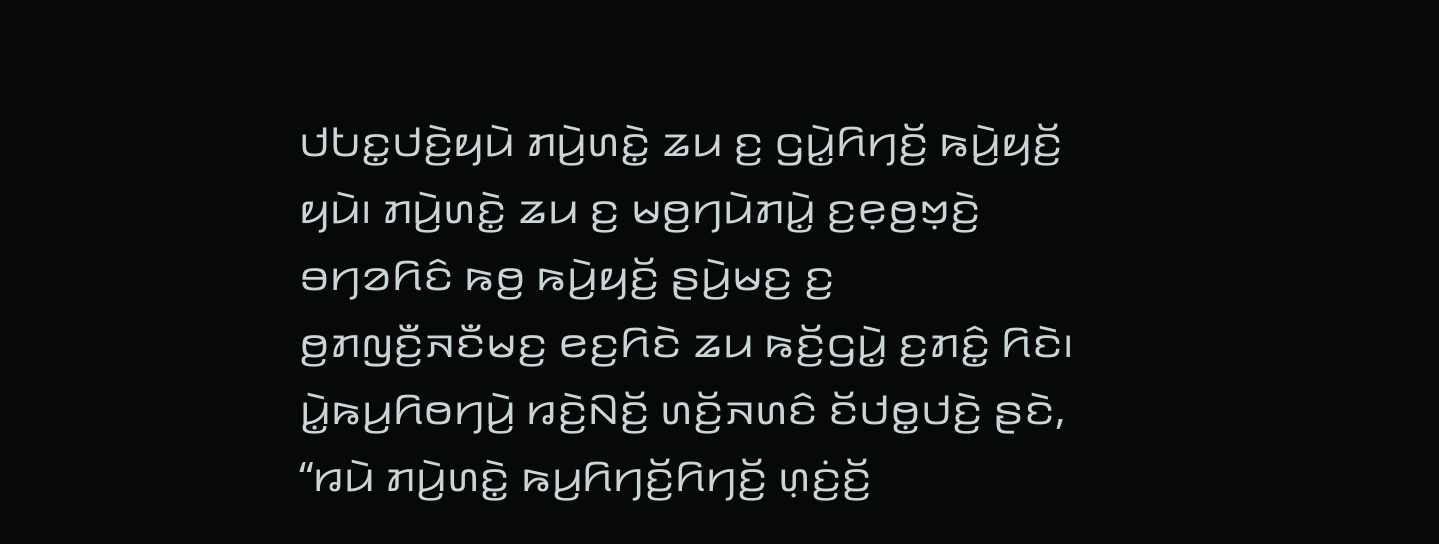ꤓꤝꤢ꤭ꤓꤢꤧ꤬ꤟꤣꤧ ꤊꤣꤧ꤬ꤛꤢꤧ꤭ ꤘꤣ ꤢ꤬ ꤞꤣꤧ꤭ꤖꤚꤢꤩ꤬ ꤒꤣꤧ꤬ꤟꤢꤩ꤬ ꤟꤣꤧ꤯ ꤊꤣꤧ꤬ꤛꤢꤧ꤭ ꤘꤣ ꤢ꤬ ꤗꤥ꤬ꤚꤣꤧꤊꤣꤧ꤭ ꤢ꤬ꤕ꤫ꤥ꤬ꤠ꤫ꤢꤧ꤬ ꤋꤚꤤꤖꤢꤨ ꤒꤥ꤬ ꤒꤣꤧ꤬ꤟꤢꤩ꤬ ꤔꤣꤧ꤬ꤗꤢ꤬ ꤢ꤬ ꤥ꤬ꤊꤜꤢꤪ꤬ꤏꤢꤪꤗꤢ꤬ ꤕꤢ꤬ꤖꤢꤧ ꤘꤣ ꤒꤢꤩ꤬ꤞꤣꤧ꤭ ꤢ꤬ꤊꤢꤨ꤭ ꤖꤢꤧ꤯
ꤣꤧ꤭ꤒꤣ꤬ꤖꤥꤚꤣꤧ꤬ ꤙꤢꤧ꤬ꤡꤢꤩ꤬ ꤛꤢꤩ꤬ꤏꤛꤢꤨ ꤢꤩꤓꤥ꤭ꤓꤢꤧ꤬ ꤔꤢꤧ, “ꤙꤣꤧ ꤊꤣꤧ꤬ꤛꤢꤧ꤭ ꤒꤣ꤬ꤖꤚꤢꤩ꤬ꤖꤚꤢꤩ꤬ ꤛ꤫ꤢꤦ꤬ꤢꤩ꤬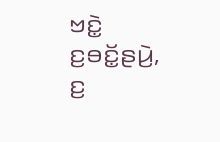ꤠꤢꤧ꤭ ꤢ꤬ꤋꤢꤩ꤭ꤔꤣꤧ꤬, ꤢ꤬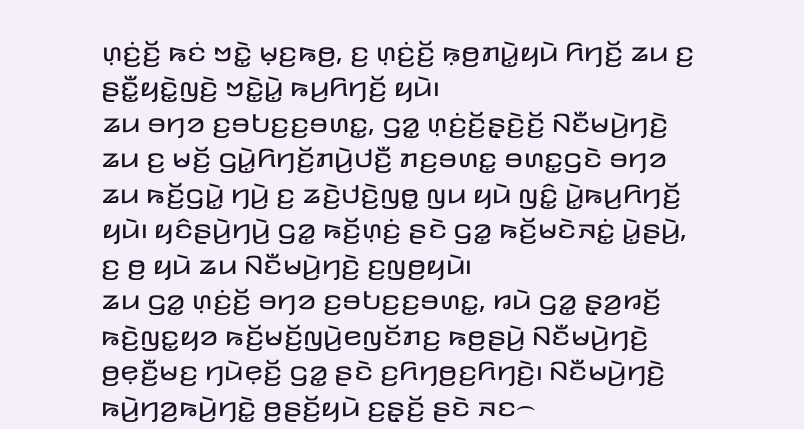ꤛ꤫ꤢꤦ꤬ꤢꤩ꤬ ꤒꤢꤦ ꤠꤢꤧ꤭ ꤗ꤫ꤢ꤬ꤒꤥ꤬, ꤢ꤬ ꤛ꤫ꤢꤦ꤬ꤢꤩ꤬ ꤒ꤫ꤥ꤬ꤊꤣꤧ꤭ꤟꤣꤧ ꤖꤚꤢꤩ꤬ ꤘꤣ ꤢ꤬ ꤔꤢꤪ꤭ꤟꤢꤧ꤭ꤜꤢꤧ꤬ ꤠꤢꤧ꤭ꤣꤧ꤭ ꤒꤣ꤬ꤖꤚꤢꤩ꤬ ꤟꤣꤧ꤯
ꤘꤣ ꤋꤚꤤ ꤢ꤬ꤋꤝꤢ꤬ꤢ꤬ꤋꤛꤢ꤭, ꤞꤤ꤭ ꤛ꤫ꤢꤦ꤬ꤢꤩ꤬ꤔ꤫ꤢꤧ꤬ꤢꤩ꤬ ꤡꤢꤪꤗꤣꤧ꤬ꤚꤢꤧ꤬ ꤘꤣ ꤢ꤬ ꤗꤢꤩ꤬ ꤞꤣꤧ꤭ꤖꤚꤢꤩ꤬ꤊꤣꤧ꤬ꤓꤢꤪ꤬ ꤊꤢ꤬ꤋꤛꤢ꤭ ꤋꤛꤢ꤭ꤞꤢꤧ ꤋꤚꤤ ꤘꤣ ꤒꤢꤩ꤬ꤞꤣꤧ꤭ ꤚꤣꤧ꤬ ꤢ꤬ ꤘꤢꤧ꤬ꤓꤢꤧ꤬ꤜꤥ꤭ ꤜꤣ ꤟꤣꤧ ꤜꤢꤨ꤭ ꤣꤧ꤭ꤒꤣ꤬ꤖꤚꤢꤩ꤬ ꤟꤣꤧ꤯ ꤟꤢꤨꤔꤣꤧ꤬ꤚꤣꤧ꤬ ꤞꤤ꤭ ꤒꤢꤩ꤬ꤛ꤫ꤢꤦ꤬ ꤔꤢꤧ ꤞꤤ꤭ ꤒꤢꤩ꤬ꤗꤢꤧꤏꤢꤦ꤭ ꤣꤧ꤭ꤔꤣꤧ꤬, ꤢ꤬ ꤥ꤬ ꤟꤣꤧ ꤘꤣ ꤡꤢꤪꤗꤣꤧ꤬ꤚꤢꤧ꤬ ꤢ꤬ꤜꤥ꤬ꤟꤣꤧ꤯
ꤘꤣ ꤞꤤ꤭ ꤛ꤫ꤢꤦ꤬ꤢꤩ꤬ ꤋꤚꤤ ꤢ꤬ꤋꤝꤢ꤬ꤢ꤬ꤋꤛꤢ꤭, ꤙꤣꤧ ꤞꤤ꤭ ꤔ꤫ꤤ꤬ꤙꤢꤩ꤬ ꤒꤢꤧ꤬ꤜꤢ꤭ꤟꤤ ꤒꤢꤩ꤬ꤗꤢꤩ꤬ꤜꤣꤧ꤬ꤕꤜꤢꤩꤊꤢ꤬ ꤒꤥ꤬ꤔꤣꤧ꤬ ꤡꤢꤪꤗꤣꤧ꤬ꤚꤢꤧ꤬ ꤥ꤬ꤕ꤫ꤢꤪ꤬ꤗꤢ꤬ ꤚꤣꤧꤕ꤫ꤢꤩ꤬ ꤞꤤ꤭ ꤔꤢꤧ ꤢ꤬ꤖꤚꤥ꤬ꤢ꤬ꤖꤚꤢꤧ꤬꤯ ꤡꤢꤪꤗꤣꤧ꤬ꤚꤢꤧ꤬ ꤒꤣꤧ꤬ꤚꤤ꤬ꤒꤣꤧ꤬ꤚꤢꤧ꤭ ꤥ꤬ꤔꤢꤩ꤬ꤟꤣꤧ ꤢ꤬ꤔ꤫ꤢꤩ꤬ ꤔꤢꤧ ꤏꤢ꤮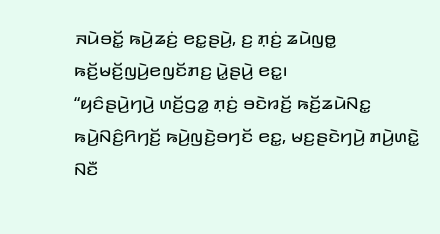ꤏꤣꤧꤋꤢꤩ꤭ ꤒꤣꤧ꤬ꤘꤢꤦ꤬ ꤕꤢ꤭ꤔꤣꤧ꤬, ꤢ꤬ ꤊ꤫ꤢꤦ꤬ ꤘꤣꤧꤜꤥ꤭ ꤒꤢꤩ꤬ꤗꤢꤩ꤬ꤜꤣꤧ꤬ꤕꤜꤢꤩꤊꤢ꤬ ꤣꤧ꤭ꤔꤣꤧ꤬ ꤕꤢ꤭꤯
“ꤟꤢꤨꤔꤣꤧ꤬ꤚꤣꤧ꤬ ꤛꤢꤩ꤬ꤞꤤ꤭ ꤊ꤫ꤢꤦ꤬ ꤋꤢꤧꤙꤢꤩ꤬ ꤒꤢꤩ꤬ꤘꤣꤧꤡꤢ꤭ ꤒꤣꤧ꤬ꤡꤢꤨ꤬ꤖꤚꤢꤩ꤬ ꤒꤣꤧ꤬ꤜꤢꤧ꤬ꤋꤚꤢꤩ ꤕꤢ꤭, ꤗꤢ꤬ꤔꤢꤧꤚꤣꤧ꤬ ꤊꤣꤧ꤬ꤛꤢꤧ꤭ ꤡꤢꤪ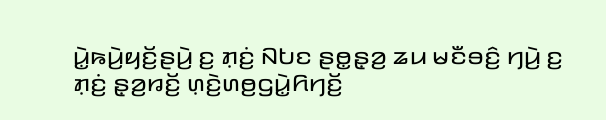ꤣꤧ꤭ꤒꤣꤧ꤬ꤟꤢꤩ꤬ꤔꤣꤧ꤬ ꤢ꤬ ꤊ꤫ꤢꤦ꤬ ꤡꤝꤢ ꤔꤥ꤭ꤔ꤫ꤤ꤬ ꤘꤣ ꤗꤢꤪꤋꤢꤨ꤬ ꤚꤣꤧ꤬ ꤢ꤬ ꤊ꤫ꤢꤦ꤬ ꤔ꤫ꤤ꤬ꤙꤢꤩ꤬ ꤛ꤫ꤢꤧ꤬ꤛꤥ꤬ꤞꤣꤧ꤭ꤖꤚꤢꤩ꤬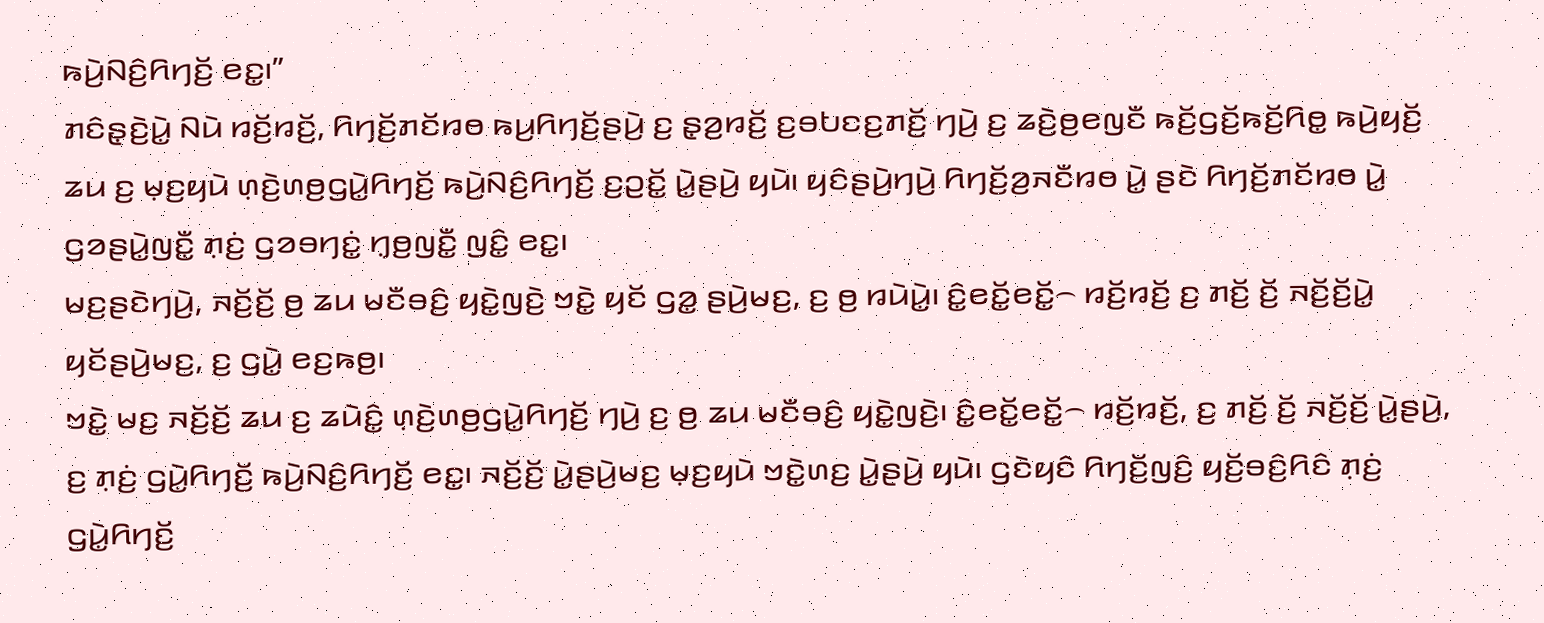ꤒꤣꤧ꤬ꤡꤢꤨ꤬ꤖꤚꤢꤩ꤬ ꤕꤢ꤭꤯”
ꤊꤢꤨꤔ꤫ꤢꤧ꤬ꤣꤧ꤭ ꤡꤣꤧ ꤙꤢꤩ꤬ꤙꤢꤩ꤬, ꤖꤚꤢꤩ꤬ꤊꤢꤩꤙꤥ ꤒꤣ꤬ꤖꤚꤢꤩ꤬ꤔꤣꤧ꤬ ꤢ꤬ ꤔ꤫ꤤ꤬ꤙꤢꤩ꤬ ꤢ꤬ꤋꤝꤢꤢ꤬ꤊꤢꤩ꤬ ꤚꤣꤧ꤬ ꤢ꤬ ꤘꤢꤧ꤬ꤥ꤬ꤕꤜꤢꤪ ꤒꤢꤩ꤬ꤞꤢꤩ꤬ꤒꤢꤩ꤬ꤖꤥ꤭ ꤒꤣꤧ꤬ꤟꤢꤩ꤬ ꤘꤣ ꤢ꤬ ꤗ꤫ꤢ꤬ꤟꤣꤧ ꤛ꤫ꤢꤧ꤬ꤛꤥ꤬ꤞꤣꤧ꤭ꤖꤚꤢꤩ꤬ ꤒꤣꤧ꤬ꤡꤢꤨ꤬ꤖꤚꤢꤩ꤬ ꤢ꤬ꤑꤢꤩ꤭ ꤣꤧ꤭ꤔꤣꤧ꤬ ꤟꤣꤧ꤯ ꤟꤢꤨꤔꤣꤧ꤬ꤚꤣꤧ꤬ ꤖꤚꤢꤩ꤬ꤤ꤬ꤏꤢꤪꤙꤥ ꤣꤧ꤭ ꤔꤢꤧ ꤖꤚꤢꤩ꤬ꤊꤢꤩꤙꤥ ꤣꤧ꤭ ꤞꤤꤔꤣꤧ꤭ꤜꤢꤪ꤭ ꤊ꤫ꤢꤦ꤬ ꤞꤤꤋꤚꤢꤦ꤭ ꤚ꤫ꤥ꤬ꤜꤢꤪ꤭ ꤜꤢꤨ꤭ ꤕꤢ꤭꤯
ꤗꤢ꤬ꤔꤢꤧꤚꤣꤧ꤬, ꤏꤢꤩ꤬ꤢꤩ꤬ ꤥ꤬ ꤘꤣ ꤗꤢꤪꤋꤢꤨ꤬ ꤟꤢꤧ꤭ꤜꤢꤧ꤬ ꤠꤢꤧ꤭ ꤟꤢꤩ ꤞꤤ꤭ ꤔꤣꤧ꤬ꤗꤢ꤬, ꤢ꤬ ꤥ꤬ ꤙꤣꤧꤣꤧ꤭꤯ ꤢꤨ꤭ꤕꤢꤩ꤭ꤕꤢꤩ꤭꤮ ꤙꤢꤩ꤬ꤙꤢꤩ꤬ ꤢ꤬ ꤊꤢꤩ꤬ ꤢꤩ꤬ ꤏꤢꤩ꤬ꤢꤩ꤬ꤣꤧ꤭ ꤟꤢꤩꤔꤣꤧ꤬ꤗꤢ꤬, ꤢ꤬ ꤞꤣꤧ꤭ ꤕꤢ꤬ꤒꤥ꤬꤯
ꤠꤢꤧ꤭ ꤗꤢ꤬ ꤏꤢꤩ꤬ꤢꤩ꤬ ꤘꤣ ꤢ꤬ ꤘꤣꤧꤢꤨ꤭ ꤛ꤫ꤢꤧ꤬ꤛꤥ꤬ꤞꤣꤧ꤭ꤖꤚꤢꤩ꤬ ꤚꤣꤧ꤬ ꤢ꤬ ꤥ꤬ ꤘꤣ ꤗꤢꤪꤋꤢꤨ꤬ ꤟꤢꤧ꤭ꤜꤢꤧ꤬꤯ ꤢꤨ꤭ꤕꤢꤩ꤭ꤕꤢꤩ꤭꤮ ꤙꤢꤩ꤬ꤙꤢꤩ꤬, ꤢ꤬ ꤊꤢꤩ꤬ ꤢꤩ꤬ ꤏꤢꤩ꤬ꤢꤩ꤬ ꤣꤧ꤭ꤔꤣꤧ꤬, ꤢ꤬ ꤊ꤫ꤢꤦ꤬ ꤞꤣꤧ꤭ꤖꤚꤢꤩ꤬ ꤒꤣꤧ꤬ꤡꤢꤨ꤬ꤖꤚꤢꤩ꤬ ꤕꤢ꤭꤯ ꤏꤢꤩ꤬ꤢꤩ꤬ ꤣꤧ꤭ꤔꤣꤧ꤬ꤗꤢ꤬ ꤗ꤫ꤢ꤬ꤟꤣꤧ ꤠꤢꤧ꤭ꤛꤢ꤬ ꤣꤧ꤭ꤔꤣꤧ꤬ ꤟꤣꤧ꤯ ꤞꤢꤧꤟꤢꤨ ꤖꤚꤢꤩ꤬ꤜꤢꤨ꤬ ꤟꤢꤩ꤬ꤋꤢꤨ꤬ꤖꤢꤨ ꤊ꤫ꤢꤦ꤬ ꤞꤣꤧ꤭ꤖꤚꤢꤩ꤬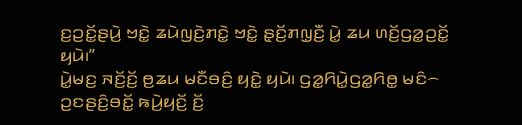ꤢ꤬ꤑꤢꤩ꤭ꤔꤣꤧ꤬ ꤠꤢꤧ꤭ ꤘꤣꤧꤜꤢꤧ꤬ꤊꤢꤧ꤭ ꤠꤢꤧ꤭ ꤔ꤫ꤢꤩ꤬ꤊꤜ꤫ꤢꤪ꤬ ꤣꤧ꤭ ꤘꤣ ꤛꤢꤩ꤬ꤞꤤ꤭ꤑꤢꤩ꤭ ꤟꤣꤧ꤯”
ꤣꤧ꤭ꤗꤢ꤬ ꤏꤢꤩ꤬ꤢꤩ꤬ ꤥ꤬ꤘꤣ ꤗꤢꤪꤋꤢꤨ꤬ ꤟꤢꤧ꤭ ꤟꤣꤧ꤯ ꤞꤤ꤭ꤖꤣꤧ꤭ꤞꤤ꤭ꤖꤥ꤭ ꤗꤢꤨ꤮ ꤑꤢꤔꤢꤨ꤬ꤋꤢꤩ꤭ ꤒꤣꤧ꤬ꤟꤢꤩ꤬ ꤢꤩ꤬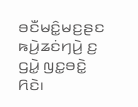ꤋꤢꤪꤗꤢꤨ꤭ꤗꤢ꤬ꤔꤢ ꤒꤣꤧ꤬ꤘꤢꤦꤚꤣꤧ꤬ ꤢ꤬ ꤞꤣꤧ꤭ ꤜꤢ꤭ꤋꤢꤧ꤭ ꤖꤢꤧ꤯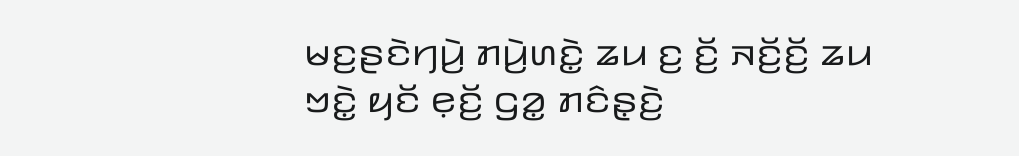ꤗꤢ꤬ꤔꤢꤧꤚꤣꤧ꤬ ꤊꤣꤧ꤬ꤛꤢꤧ꤭ ꤘꤣ ꤢ꤬ ꤢꤩ꤬ ꤏꤢꤩ꤬ꤢꤩ꤬ ꤘꤣ ꤠꤢꤧ꤭ ꤟꤢꤩ ꤕ꤫ꤢꤩ꤬ ꤞꤤ꤭ ꤊꤢꤨꤔ꤫ꤢꤧ꤬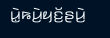ꤣꤧ꤭ꤒꤣꤧ꤬ꤟꤢꤩ꤬ꤔꤣꤧ꤬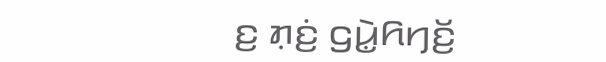ꤢ꤬ ꤊ꤫ꤢꤦ꤬ ꤞꤣꤧ꤭ꤖꤚꤢꤩ꤬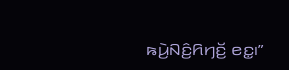ꤒꤣꤧ꤬ꤡꤢꤨ꤬ꤖꤚꤢꤩ꤬ ꤕꤢ꤭꤯”